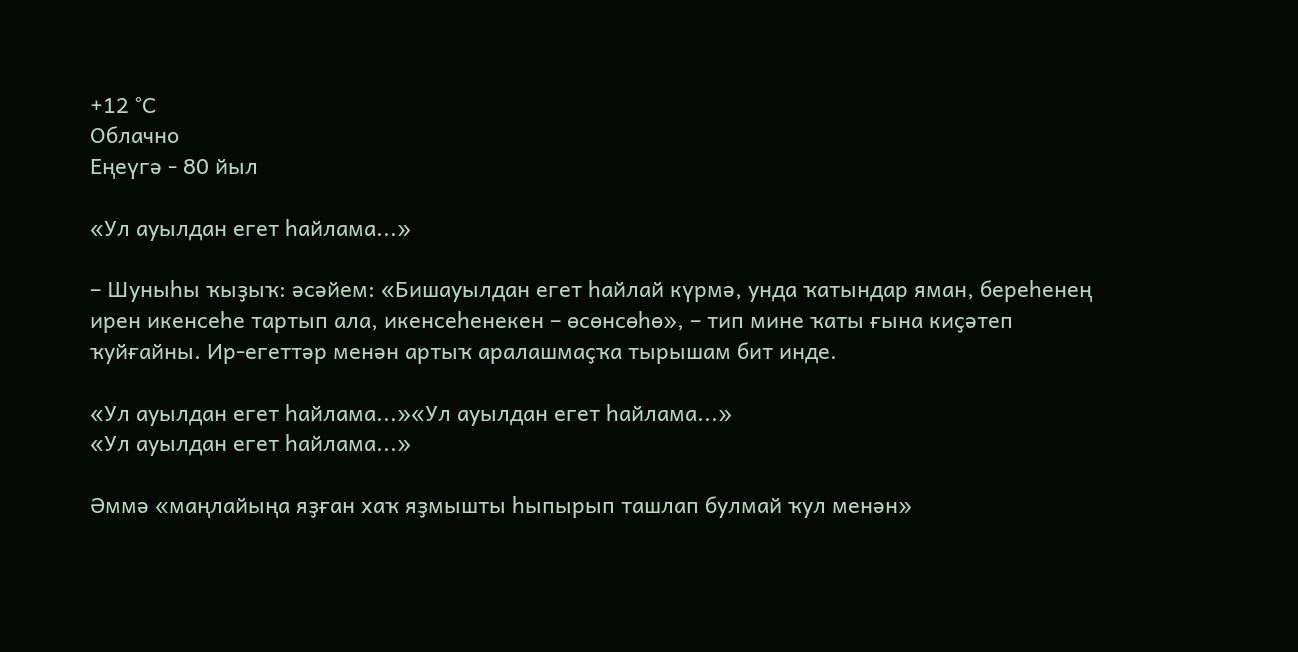+12 °С
Облачно
Еңеүгә - 80 йыл

«Ул ауылдан егет һайлама...»

– Шуныһы ҡыҙыҡ: әсәйем: «Бишауылдан егет һайлай күрмә, унда ҡатындар яман, береһенең ирен икенсеһе тартып ала, икенсеһенекен – өсөнсөһө», – тип мине ҡаты ғына киҫәтеп ҡуйғайны. Ир-егеттәр менән артыҡ аралашмаҫҡа тырышам бит инде.

«Ул ауылдан егет һайлама...»«Ул ауылдан егет һайлама...»
«Ул ауылдан егет һайлама...»

Әммә «маңлайыңа яҙған хаҡ яҙмышты һыпырып ташлап булмай ҡул менән»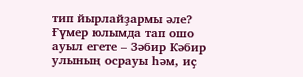тип йырлайҙармы әле? Ғүмер юлымда тап ошо ауыл егете – Зәбир Кәбир улының осрауы һәм, иҫ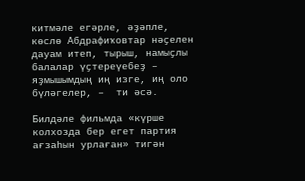китмәле егәрле, әҙәпле, көслө Абдрафиҡовтар нәҫелен дауам итеп, тырыш, намыҫлы балалар үҫтереүебеҙ – яҙмышымдың иң изге, иң оло бүләгелер, –  ти әсә.

Билдәле фильмда «күрше колхозда бер егет партия ағзаһын урлаған» тигән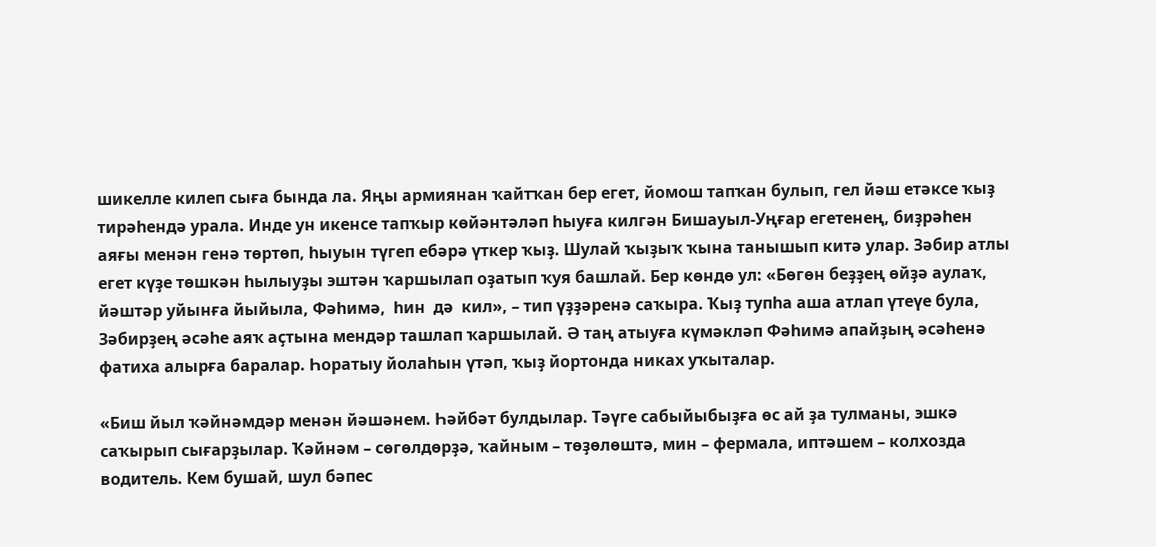шикелле килеп сыға бында ла. Яңы армиянан ҡайтҡан бер егет, йомош тапҡан булып, гел йәш етәксе ҡыҙ тирәһендә урала. Инде ун икенсе тапҡыр көйәнтәләп һыуға килгән Бишауыл-Уңғар егетенең, биҙрәһен аяғы менән генә төртөп, һыуын түгеп ебәрә үткер ҡыҙ. Шулай ҡыҙыҡ ҡына танышып китә улар. Зәбир атлы егет күҙе төшкән һылыуҙы эштән ҡаршылап оҙатып ҡуя башлай. Бер көндө ул: «Бөгөн беҙҙең өйҙә аулаҡ, йәштәр уйынға йыйыла, Фәһимә,  һин  дә  кил», – тип үҙҙәренә саҡыра. Ҡыҙ тупһа аша атлап үтеүе була, Зәбирҙең әсәһе аяҡ аҫтына мендәр ташлап ҡаршылай. Ә таң атыуға күмәкләп Фәһимә апайҙың әсәһенә фатиха алырға баралар. Һоратыу йолаһын үтәп, ҡыҙ йортонда никах уҡыталар.

«Биш йыл ҡәйнәмдәр менән йәшәнем. Һәйбәт булдылар. Тәүге сабыйыбыҙға өс ай ҙа тулманы, эшкә саҡырып сығарҙылар. Ҡәйнәм – сөгөлдөрҙә, ҡайным – төҙөлөштә, мин – фермала, иптәшем – колхозда водитель. Кем бушай, шул бәпес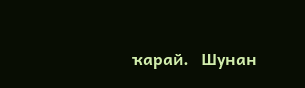ҡарай.   Шунан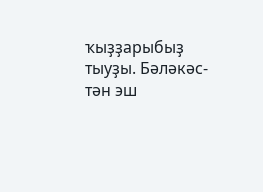ҡыҙҙарыбыҙ тыуҙы. Бәләкәс-тән эш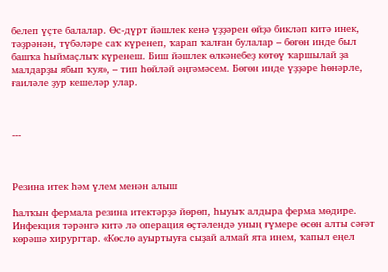белеп үҫте балалар. Өс-дүрт йәшлек кенә үҙҙәрен өйҙә бикләп китә инек, тәҙрәнән, түбәләре саҡ күренеп, ҡарап ҡалған булалар – бөгөн инде был башҡа һыймаҫлыҡ күренеш. Биш йәшлек өлкәнебеҙ көтөү ҡаршылай ҙа малдарҙы ябып ҡуя», – тип һөйләй әңгәмәсем. Бөгөн инде үҙҙәре һөнәрле, ғаиләле ҙур кешеләр улар.



---



Резина итек һәм үлем менән алыш

Һалҡын фермала резина итектәрҙә йөрөп, һыуыҡ алдыра ферма мөдире. Инфекция тәрәнгә китә лә операция өҫтәлендә уның ғүмере өсөн алты сәғәт көрәшә хирургтар. «Көслө ауыртыуға сыҙай алмай ята инем, ҡапыл еңел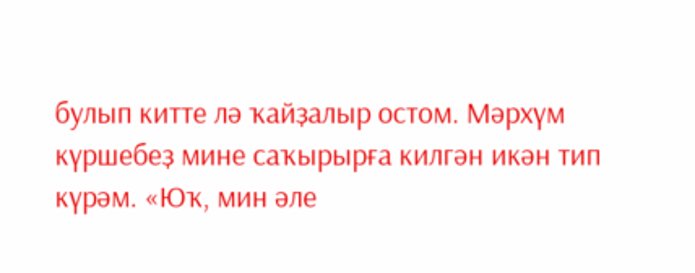булып китте лә ҡайҙалыр остом. Мәрхүм күршебеҙ мине саҡырырға килгән икән тип күрәм. «Юҡ, мин әле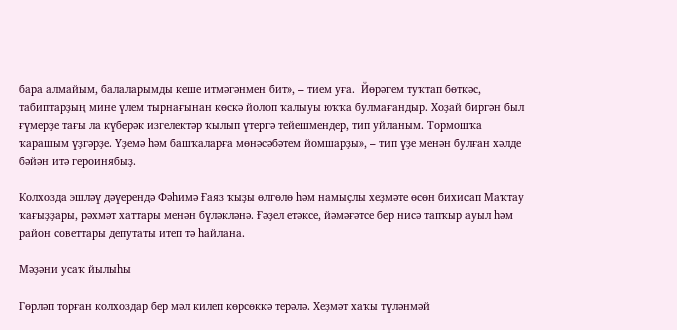бара алмайым, балаларымды кеше итмәгәнмен бит», – тием уға.  Йөрәгем туҡтап бөткәс, табиптарҙың мине үлем тырнағынан көскә йолоп ҡалыуы юҡҡа булмағандыр. Хоҙай биргән был ғүмерҙе тағы ла күберәк изгелектәр ҡылып үтергә тейешмендер, тип уйланым. Тормошҡа ҡарашым үҙгәрҙе. Үҙемә һәм башҡаларға мөнәсәбәтем йомшарҙы», – тип үҙе менән булған хәлде бәйән итә героинябыҙ.

Колхозда эшләү дәүерендә Фәһимә Ғаяз ҡыҙы өлгөлө һәм намыҫлы хеҙмәте өсөн бихисап Маҡтау ҡағыҙҙары, рәхмәт хаттары менән бүләкләнә. Ғәҙел етәксе, йәмәғәтсе бер нисә тапҡыр ауыл һәм район советтары депутаты итеп тә һайлана.

Мәҙәни усаҡ йылыһы

Гөрләп торған колхоздар бер мәл килеп көрсөккә терәлә. Хеҙмәт хаҡы түләнмәй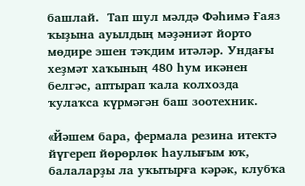башлай.  Тап шул мәлдә Фәһимә Ғаяз ҡыҙына ауылдың мәҙәниәт йорто мөдире эшен тәҡдим итәләр. Ундағы хеҙмәт хаҡының 480 һум икәнен белгәс, аптырап ҡала колхозда ҡулаҡса күрмәгән баш зоотехник.

«Йәшем бара, фермала резина итектә йүгереп йөрөрлөк һаулығым юҡ, балаларҙы ла уҡытырға кәрәк, клубҡа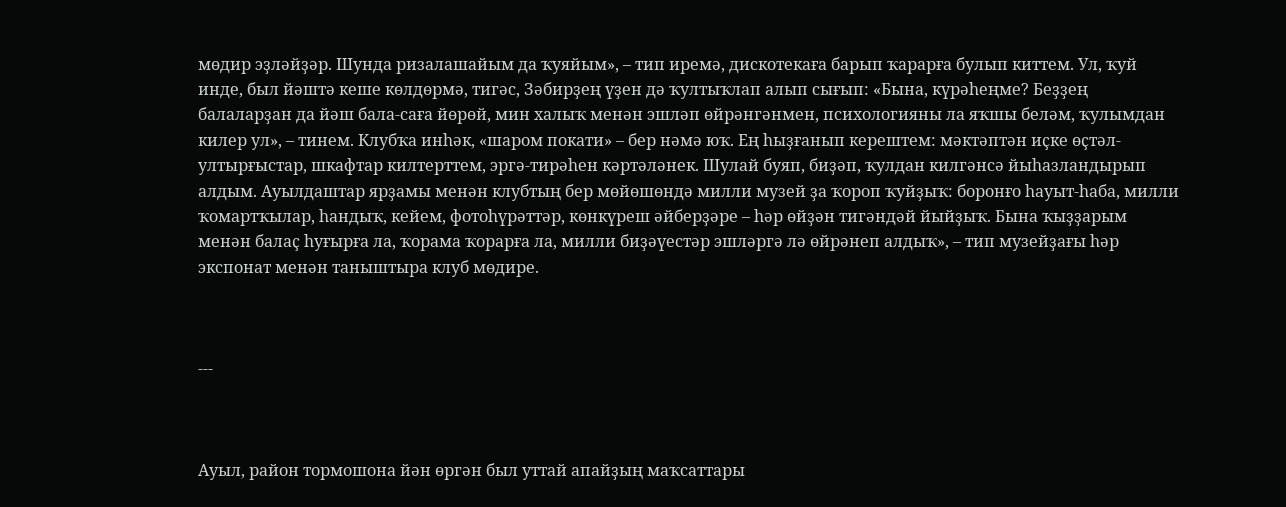мөдир эҙләйҙәр. Шунда ризалашайым да ҡуяйым», – тип иремә, дискотекаға барып ҡарарға булып киттем. Ул, ҡуй инде, был йәштә кеше көлдөрмә, тигәс, Зәбирҙең үҙен дә ҡултыҡлап алып сығып: «Бына, күрәһеңме? Беҙҙең балаларҙан да йәш бала-саға йөрөй, мин халыҡ менән эшләп өйрәнгәнмен, психологияны ла яҡшы беләм, ҡулымдан килер ул», – тинем. Клубҡа инһәк, «шаром покати» – бер нәмә юҡ. Ең һыҙғанып керештем: мәктәптән иҫке өҫтәл-ултырғыстар, шкафтар килтерттем, эргә-тирәһен кәртәләнек. Шулай буяп, биҙәп, ҡулдан килгәнсә йыһазландырып алдым. Ауылдаштар ярҙамы менән клубтың бер мөйөшөндә милли музей ҙа ҡороп ҡуйҙыҡ: боронғо һауыт-һаба, милли ҡомартҡылар, һандыҡ, кейем, фотоһүрәттәр, көнкүреш әйберҙәре – һәр өйҙән тигәндәй йыйҙыҡ. Бына ҡыҙҙарым менән балаҫ һуғырға ла, ҡорама ҡорарға ла, милли биҙәүестәр эшләргә лә өйрәнеп алдыҡ», – тип музейҙағы һәр экспонат менән таныштыра клуб мөдире.



---



Ауыл, район тормошона йән өргән был уттай апайҙың маҡсаттары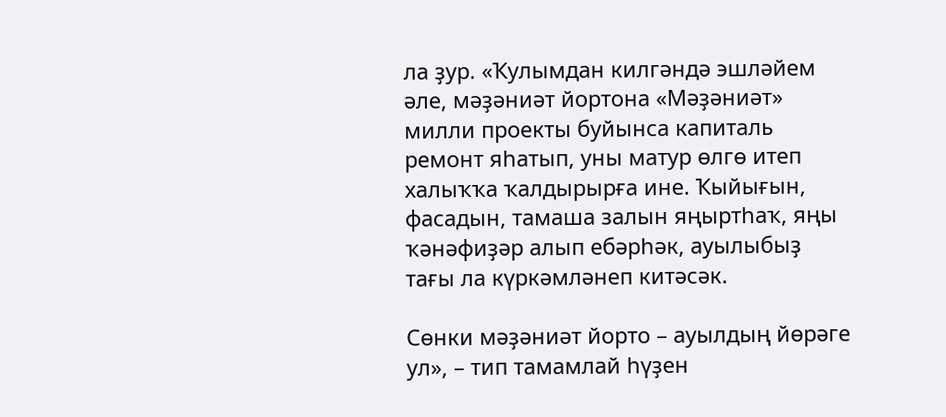ла ҙур. «Ҡулымдан килгәндә эшләйем әле, мәҙәниәт йортона «Мәҙәниәт» милли проекты буйынса капиталь     ремонт яһатып, уны матур өлгө итеп халыҡҡа ҡалдырырға ине. Ҡыйығын, фасадын, тамаша залын яңыртһаҡ, яңы ҡәнәфиҙәр алып ебәрһәк, ауылыбыҙ тағы ла күркәмләнеп китәсәк.

Сөнки мәҙәниәт йорто – ауылдың йөрәге ул», – тип тамамлай һүҙен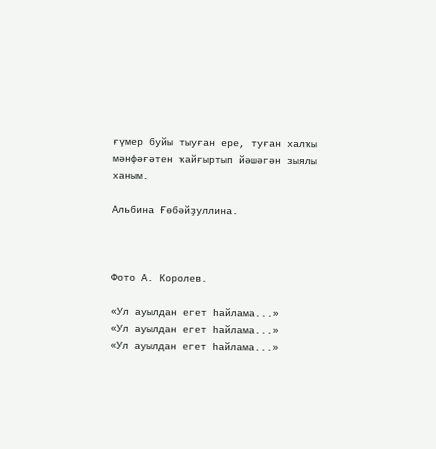ғүмер буйы тыуған ере, туған халҡы мәнфәғәтен ҡайғыртып йәшәгән зыялы ханым.

Альбина Ғөбәйҙуллина.



Фото А. Королев.

«Ул ауылдан егет һайлама...»
«Ул ауылдан егет һайлама...»
«Ул ауылдан егет һайлама...»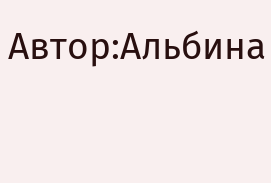Автор:Альбина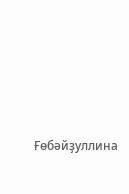Ғөбәйҙуллина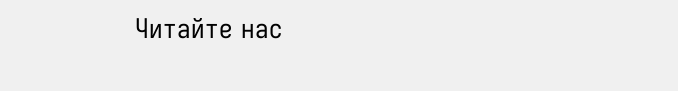Читайте нас